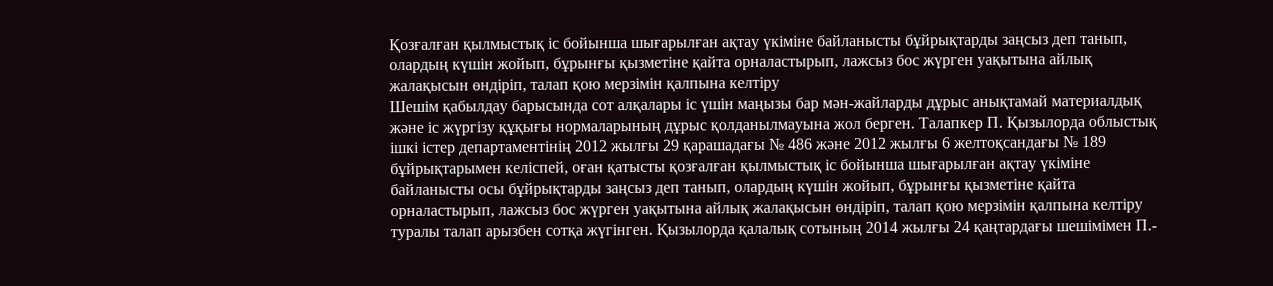Қозғалған қылмыстық іс бойынша шығарылған ақтау үкіміне байланысты бұйрықтарды заңсыз деп танып, олардың күшін жойып, бұрынғы қызметіне қайта орналастырып, лажсыз бос жүрген уақытына айлық жалақысын өндіріп, талап қою мерзімін қалпына келтіру
Шешім қабылдау барысында сот алқалары іс үшін маңызы бар мән-жайларды дұрыс анықтамай материалдық және іс жүргізу құқығы нормаларының дұрыс қолданылмауына жол берген. Талапкер П. Қызылорда облыстық ішкі істер департаментінің 2012 жылғы 29 қарашадағы № 486 және 2012 жылғы 6 желтоқсандағы № 189 бұйрықтарымен келіспей, оған қатысты қозғалған қылмыстық іс бойынша шығарылған ақтау үкіміне байланысты осы бұйрықтарды заңсыз деп танып, олардың күшін жойып, бұрынғы қызметіне қайта орналастырып, лажсыз бос жүрген уақытына айлық жалақысын өндіріп, талап қою мерзімін қалпына келтіру туралы талап арызбен сотқа жүгінген. Қызылорда қалалық сотының 2014 жылғы 24 қаңтардағы шешімімен П.-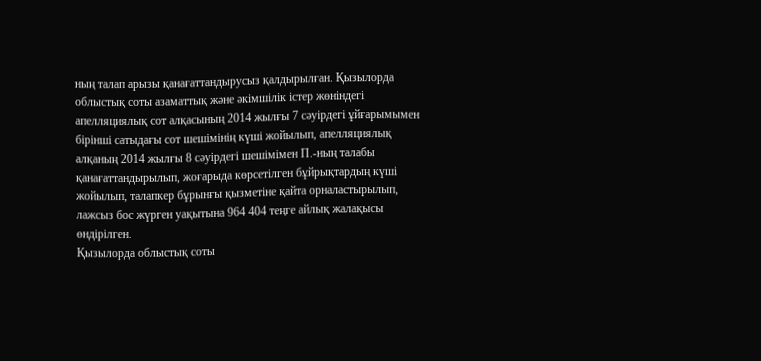ның талап арызы қанағаттандырусыз қалдырылған. Қызылорда облыстық соты азаматтық және әкімшілік істер жөніндегі апелляциялық сот алқасының 2014 жылғы 7 сәуірдегі ұйғарымымен бірінші сатыдағы сот шешімінің күші жойылып, апелляциялық алқаның 2014 жылғы 8 сәуірдегі шешімімен П.-ның талабы қанағаттандырылып, жоғарыда көрсетілген бұйрықтардың күші жойылып, талапкер бұрынғы қызметіне қайта орналастырылып, лажсыз бос жүрген уақытына 964 404 теңге айлық жалақысы өндірілген.
Қызылорда облыстық соты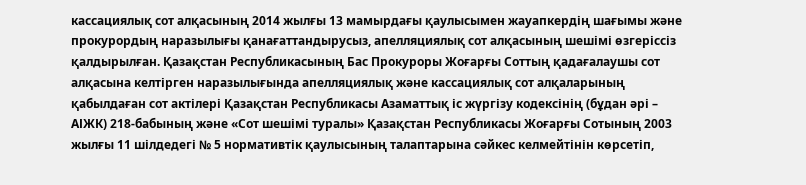кассациялық сот алқасының 2014 жылғы 13 мамырдағы қаулысымен жауапкердің шағымы және прокурордың наразылығы қанағаттандырусыз, апелляциялық сот алқасының шешімі өзгеріссіз қалдырылған. Қазақстан Республикасының Бас Прокуроры Жоғарғы Соттың қадағалаушы сот алқасына келтірген наразылығында апелляциялық және кассациялық сот алқаларының қабылдаған сот актілері Қазақстан Республикасы Азаматтық іс жүргізу кодексінің (бұдан әрі – АІЖК) 218-бабының және «Сот шешімі туралы» Қазақстан Республикасы Жоғарғы Сотының 2003 жылғы 11 шілдедегі № 5 нормативтік қаулысының талаптарына сәйкес келмейтінін көрсетіп,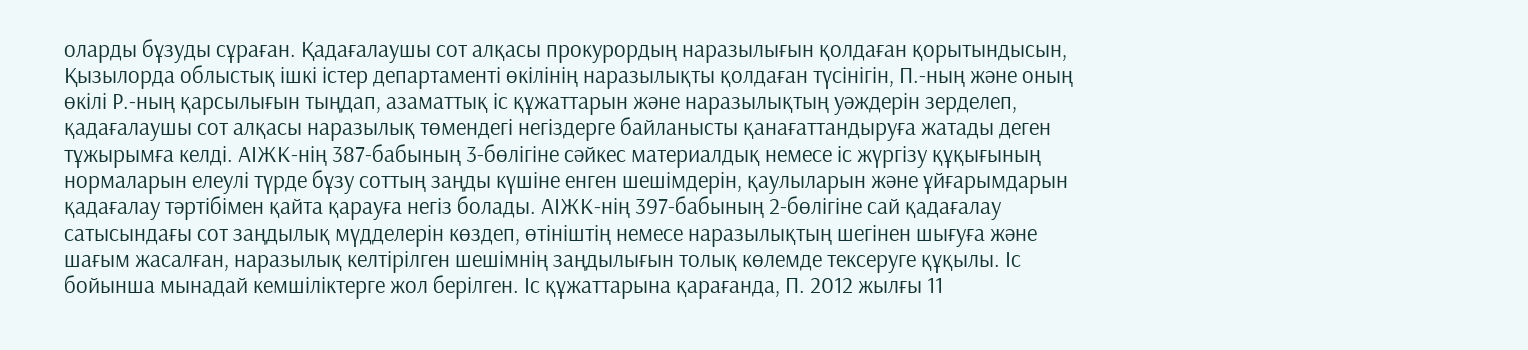оларды бұзуды сұраған. Қадағалаушы сот алқасы прокурордың наразылығын қолдаған қорытындысын, Қызылорда облыстық ішкі істер департаменті өкілінің наразылықты қолдаған түсінігін, П.-ның және оның өкілі Р.-ның қарсылығын тыңдап, азаматтық іс құжаттарын және наразылықтың уәждерін зерделеп, қадағалаушы сот алқасы наразылық төмендегі негіздерге байланысты қанағаттандыруға жатады деген тұжырымға келді. АІЖК-нің 387-бабының 3-бөлігіне сәйкес материалдық немесе іс жүргізу құқығының нормаларын елеулі түрде бұзу соттың заңды күшіне енген шешімдерін, қаулыларын және ұйғарымдарын қадағалау тәртібімен қайта қарауға негіз болады. АІЖК-нің 397-бабының 2-бөлігіне сай қадағалау сатысындағы сот заңдылық мүдделерін көздеп, өтініштің немесе наразылықтың шегінен шығуға және шағым жасалған, наразылық келтірілген шешімнің заңдылығын толық көлемде тексеруге құқылы. Іс бойынша мынадай кемшіліктерге жол берілген. Іс құжаттарына қарағанда, П. 2012 жылғы 11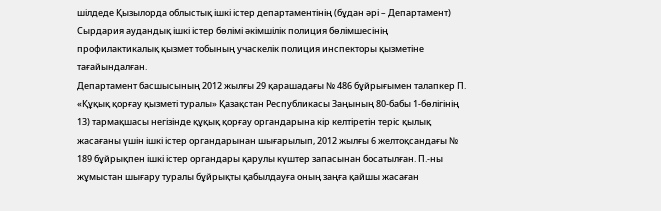шілдеде Қызылорда облыстық ішкі істер департаментінің (бұдан әрі – Департамент) Сырдария аудандық ішкі істер бөлімі әкімшілік полиция бөлімшесінің профилактикалық қызмет тобының учаскелік полиция инспекторы қызметіне тағайындалған.
Департамент басшысының 2012 жылғы 29 қарашадағы № 486 бұйрығымен талапкер П. «Құқық қорғау қызметі туралы» Қазақстан Республикасы Заңының 80-бабы 1-бөлігінің 13) тармақшасы негізінде құқық қорғау органдарына кір келтіретін теріс қылық жасағаны үшін ішкі істер органдарынан шығарылып, 2012 жылғы 6 желтоқсандағы № 189 бұйрықпен ішкі істер органдары қарулы күштер запасынан босатылған. П.-ны жұмыстан шығару туралы бұйрықты қабылдауға оның заңға қайшы жасаған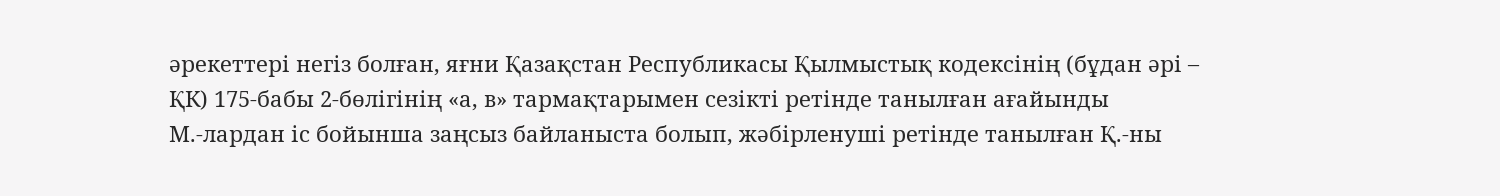әрекеттері негіз болған, яғни Қазақстан Республикасы Қылмыстық кодексінің (бұдан әрі – ҚК) 175-бабы 2-бөлігінің «а, в» тармақтарымен сезікті ретінде танылған ағайынды М.-лардан іс бойынша заңсыз байланыста болып, жәбірленуші ретінде танылған Қ.-ны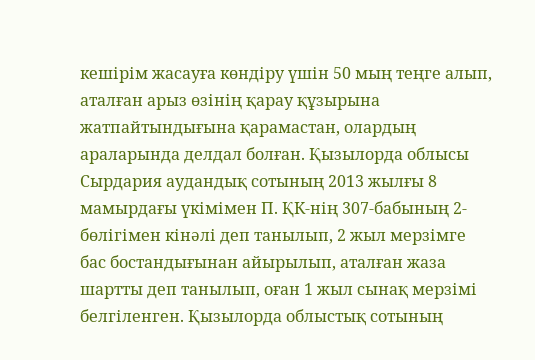кешірім жасауға көндіру үшін 50 мың теңге алып, аталған арыз өзінің қарау құзырына жатпайтындығына қарамастан, олардың араларында делдал болған. Қызылорда облысы Сырдария аудандық сотының 2013 жылғы 8 мамырдағы үкімімен П. ҚК-нің 307-бабының 2-бөлігімен кінәлі деп танылып, 2 жыл мерзімге бас бостандығынан айырылып, аталған жаза шартты деп танылып, оған 1 жыл сынақ мерзімі белгіленген. Қызылорда облыстық сотының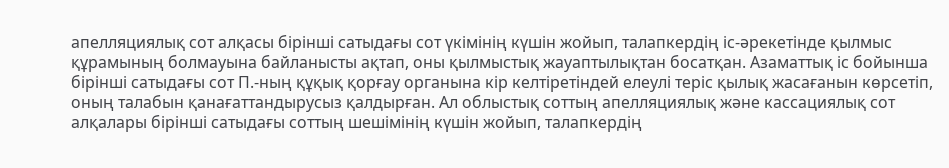апелляциялық сот алқасы бірінші сатыдағы сот үкімінің күшін жойып, талапкердің іс-әрекетінде қылмыс құрамының болмауына байланысты ақтап, оны қылмыстық жауаптылықтан босатқан. Азаматтық іс бойынша бірінші сатыдағы сот П.-ның құқық қорғау органына кір келтіретіндей елеулі теріс қылық жасағанын көрсетіп, оның талабын қанағаттандырусыз қалдырған. Ал облыстық соттың апелляциялық және кассациялық сот алқалары бірінші сатыдағы соттың шешімінің күшін жойып, талапкердің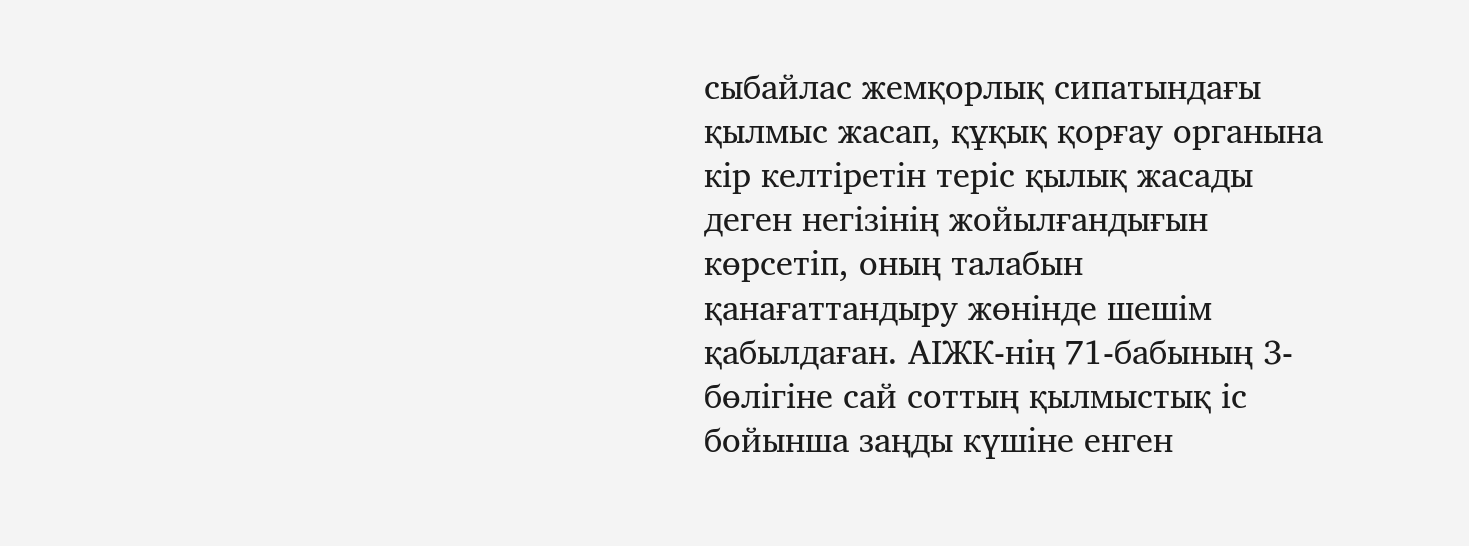сыбайлас жемқорлық сипатындағы қылмыс жасап, құқық қорғау органына кір келтіретін теріс қылық жасады деген негізінің жойылғандығын көрсетіп, оның талабын қанағаттандыру жөнінде шешім қабылдаған. АІЖК-нің 71-бабының 3-бөлігіне сай соттың қылмыстық іс бойынша заңды күшіне енген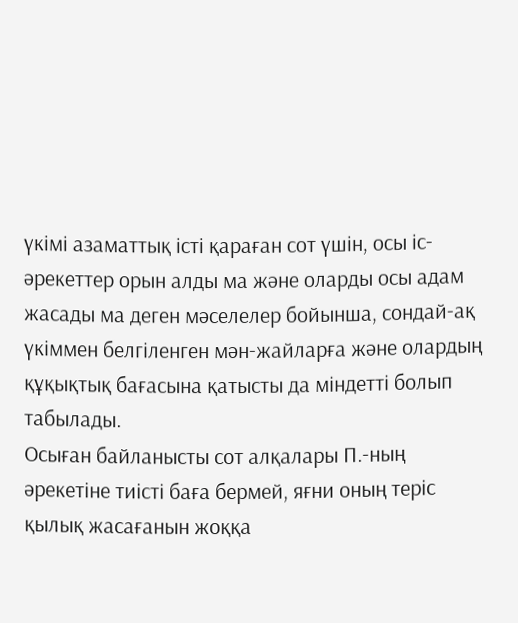үкімі азаматтық істі қараған сот үшін, осы іс-әрекеттер орын алды ма және оларды осы адам жасады ма деген мәселелер бойынша, сондай-ақ үкіммен белгіленген мән-жайларға және олардың құқықтық бағасына қатысты да міндетті болып табылады.
Осыған байланысты сот алқалары П.-ның әрекетіне тиісті баға бермей, яғни оның теріс қылық жасағанын жоққа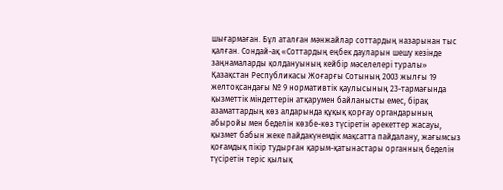шығармаған. Бұл аталған мәнжайлар соттардың назарынан тыс қалған. Сондай-ақ «Соттардың еңбек дауларын шешу кезінде заңнамаларды қолдануының кейбір мәселелері туралы» Қазақстан Республикасы Жоғарғы Сотының 2003 жылғы 19 желтоқсандағы № 9 нормативтік қаулысының 23-тармағында қызметтік міндеттерін атқарумен байланысты емес, бірақ азаматтардың көз алдарында құқық қорғау органдарының абыройы мен беделін көзбе-көз түсіретін әрекеттер жасауы, қызмет бабын жеке пайдакүнемдік мақсатта пайдалану, жағымсыз қоғамдық пікір тудырған қарым-қатынастары органның беделін түсіретін теріс қылық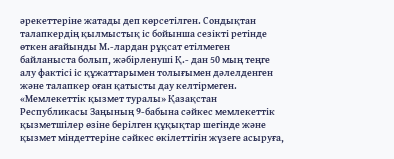әрекеттеріне жатады деп көрсетілген. Сондықтан талапкердің қылмыстық іс бойынша сезікті ретінде өткен ағайынды М.-лардан рұқсат етілмеген байланыста болып, жәбірленуші Қ.- дан 50 мың теңге алу фактісі іс құжаттарымен толығымен дәлелденген және талапкер оған қатысты дау келтірмеген. «Мемлекеттік қызмет туралы» Қазақстан Республикасы Заңының 9-бабына сәйкес мемлекеттiк қызметшiлер өзiне берiлген құқықтар шегiнде және қызмет мiндеттерiне сәйкес өкiлеттiгiн жүзеге асыруға,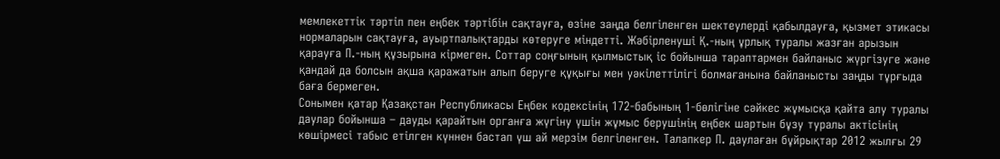мемлекеттiк тәртiп пен еңбек тәртiбiн сақтауға, өзiне заңда белгiленген шектеулердi қабылдауға, қызмет этикасы нормаларын сақтауға, ауыртпалықтарды көтеруге міндетті. Жәбірленуші Қ.-ның ұрлық туралы жазған арызын қарауға П.-ның құзырына кірмеген. Соттар соңғының қылмыстық іс бойынша тараптармен байланыс жүргізуге және қандай да болсын ақша қаражатын алып беруге құқығы мен уәкілеттілігі болмағанына байланысты заңды тұрғыда баға бермеген.
Сонымен қатар Қазақстан Республикасы Еңбек кодексінің 172-бабының 1-бөлігіне сәйкес жұмысқа қайта алу туралы даулар бойынша – дауды қарайтын органға жүгіну үшін жұмыс берушінің еңбек шартын бұзу туралы актісінің көшірмесі табыс етілген күннен бастап үш ай мерзім белгіленген. Талапкер П. даулаған бұйрықтар 2012 жылғы 29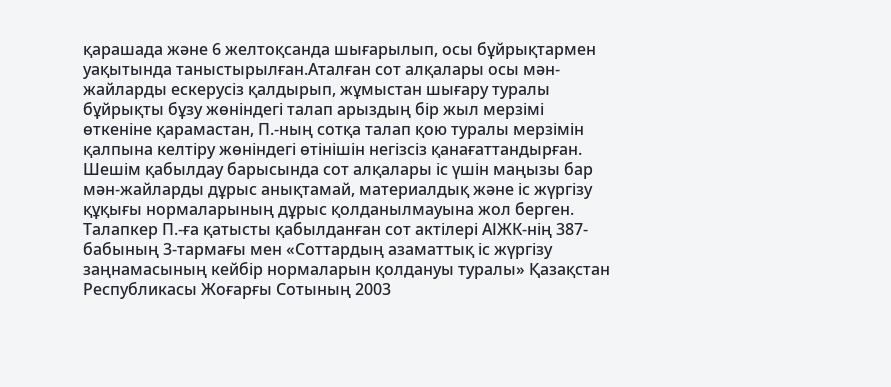қарашада және 6 желтоқсанда шығарылып, осы бұйрықтармен уақытында таныстырылған.Аталған сот алқалары осы мән-жайларды ескерусіз қалдырып, жұмыстан шығару туралы бұйрықты бұзу жөніндегі талап арыздың бір жыл мерзімі өткеніне қарамастан, П.-ның сотқа талап қою туралы мерзімін қалпына келтіру жөніндегі өтінішін негізсіз қанағаттандырған. Шешім қабылдау барысында сот алқалары іс үшін маңызы бар мән-жайларды дұрыс анықтамай, материалдық және іс жүргізу құқығы нормаларының дұрыс қолданылмауына жол берген. Талапкер П.-ға қатысты қабылданған сот актілері АІЖК-нің 387-бабының 3-тармағы мен «Соттардың азаматтық іс жүргізу заңнамасының кейбір нормаларын қолдануы туралы» Қазақстан Республикасы Жоғарғы Сотының 2003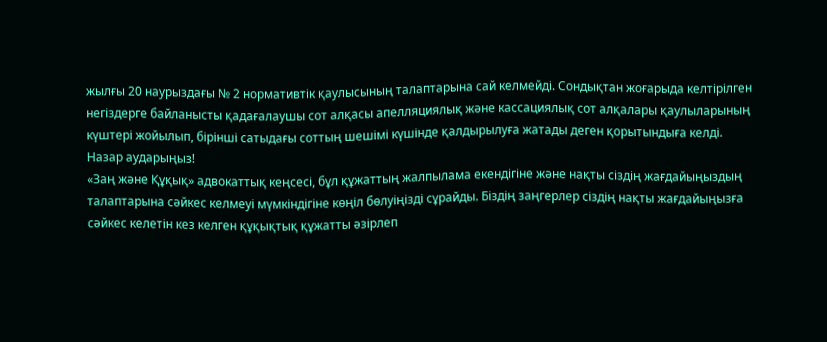жылғы 20 наурыздағы № 2 нормативтік қаулысының талаптарына сай келмейді. Сондықтан жоғарыда келтірілген негіздерге байланысты қадағалаушы сот алқасы апелляциялық және кассациялық сот алқалары қаулыларының күштері жойылып, бірінші сатыдағы соттың шешімі күшінде қалдырылуға жатады деген қорытындыға келді.
Назар аударыңыз!
«Заң және Құқық» адвокаттық кеңсесі, бұл құжаттың жалпылама екендігіне және нақты сіздің жағдайыңыздың талаптарына сәйкес келмеуі мүмкіндігіне көңіл бөлуіңізді сұрайды. Біздің заңгерлер сіздің нақты жағдайыңызға сәйкес келетін кез келген құқықтық құжатты әзірлеп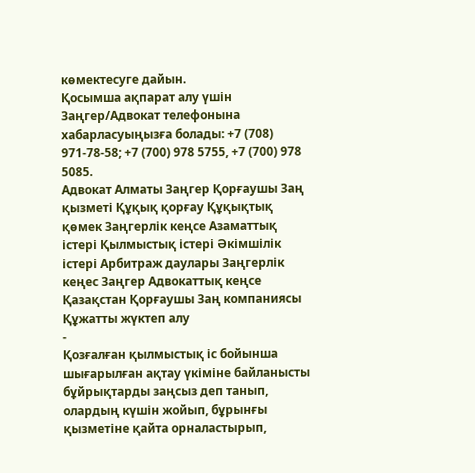көмектесуге дайын.
Қосымша ақпарат алу үшін Заңгер/Адвокат телефонына хабарласуыңызға болады: +7 (708) 971-78-58; +7 (700) 978 5755, +7 (700) 978 5085.
Адвокат Алматы Заңгер Қорғаушы Заң қызметі Құқық қорғау Құқықтық қөмек Заңгерлік кеңсе Азаматтық істері Қылмыстық істері Әкімшілік істері Арбитраж даулары Заңгерлік кеңес Заңгер Адвокаттық кеңсе Қазақстан Қорғаушы Заң компаниясы
Құжатты жүктеп алу
-
Қозғалған қылмыстық іс бойынша шығарылған ақтау үкіміне байланысты бұйрықтарды заңсыз деп танып, олардың күшін жойып, бұрынғы қызметіне қайта орналастырып,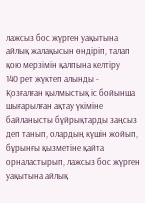лажсыз бос жүрген уақытына айлық жалақысын өндіріп, талап қою мерзімін қалпына келтіру
140 рет жүктеп алынды -
Қозғалған қылмыстық іс бойынша шығарылған ақтау үкіміне байланысты бұйрықтарды заңсыз деп танып, олардың күшін жойып, бұрынғы қызметіне қайта орналастырып, лажсыз бос жүрген уақытына айлық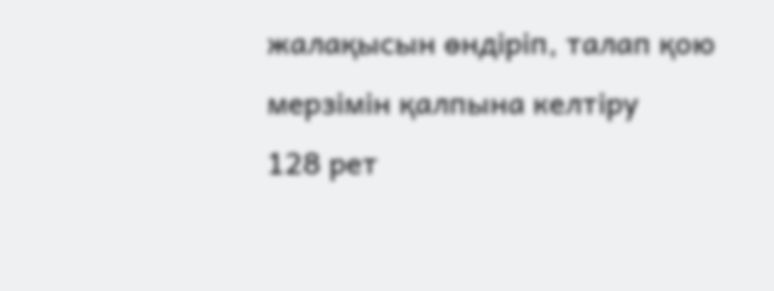жалақысын өндіріп, талап қою мерзімін қалпына келтіру
128 рет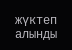жүктеп алынды